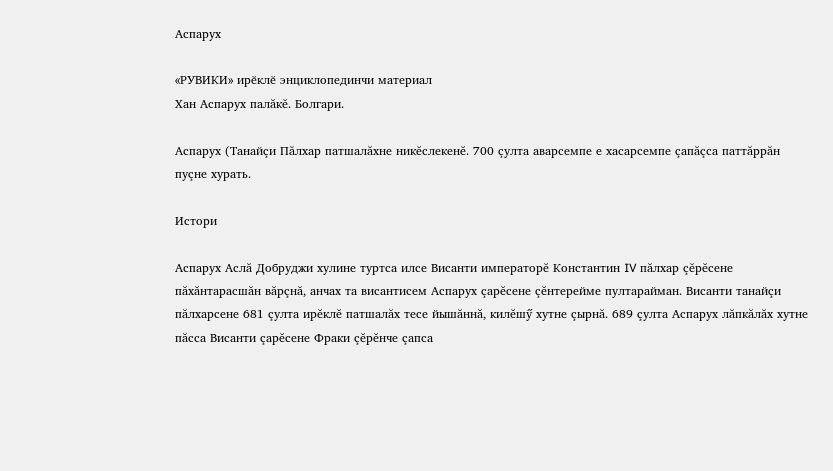Аспарух

«РУВИКИ» ирӗклӗ энциклопединчи материал
Хан Аспарух палăкĕ. Болгари.

Аспарух (Танайçи Пăлхар патшалăхне никĕслекенĕ. 700 çулта аварсемпе е хасарсемпе çапăçса паттăррăн пуçне хурать.

Истори

Аспарух Аслă Добруджи хулине туртса илсе Висанти императорĕ Константин IV пăлхар çĕрĕсене пăхăнтарасшăн вăрçнă, анчах та висантисем Аспарух çарĕсене çĕнтерейме пултарайман. Висанти танайçи пăлхарсене 681 çулта ирĕклĕ патшалăх тесе йышăннă, килĕшӳ хутне çырнă. 689 çулта Аспарух лăпкăлăх хутне пăсса Висанти çарĕсене Фраки çĕрĕнче çапса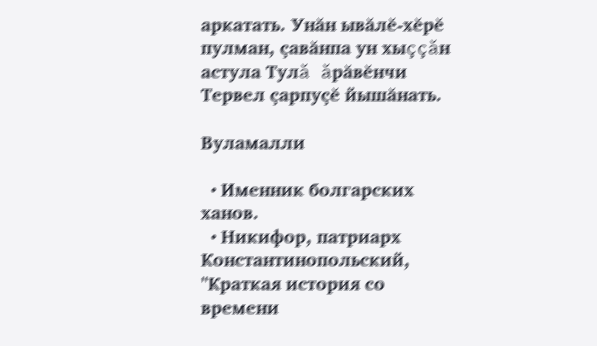аркатать. Унăн ывăлĕ-хĕрĕ пулман, çавăнпа ун хыççăн астула Тулă ăрăвĕнчи Тервел çарпуçĕ йышăнать.

Вуламалли

  • Именник болгарских ханов.
  • Никифор, патриарх Константинопольский, "Краткая история со времени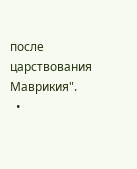после царствования Маврикия".
  •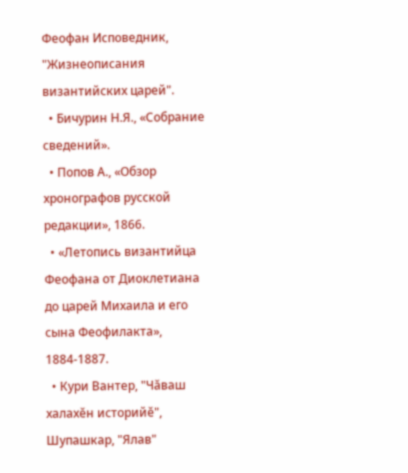Феофан Исповедник, "Жизнеописания византийских царей".
  • Бичурин Н.Я., «Собрание сведений».
  • Попов А., «Обзор хронографов русской редакции», 1866.
  • «Летопись византийца Феофана от Диоклетиана до царей Михаила и его сына Феофилакта», 1884-1887.
  • Кури Вантер, "Чăваш халахĕн историйĕ", Шупашкар, "Ялав"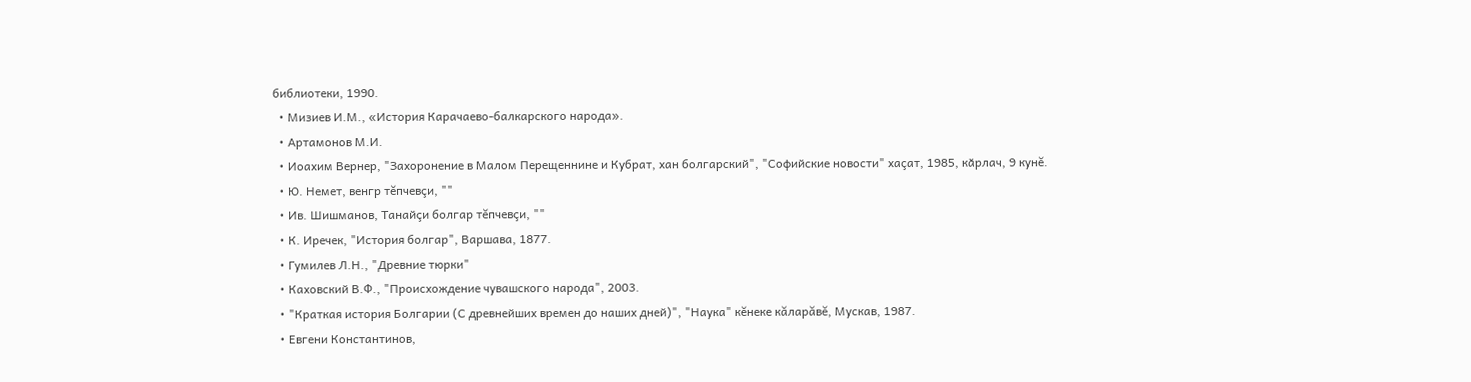библиотеки, 1990.
  • Мизиев И.М., «История Карачаево-балкарского народа».
  • Артамонов М.И.
  • Иоахим Вернер, "Захоронение в Малом Перещеннине и Кубрат, хан болгарский", "Софийские новости" хаçат, 1985, кӑрлач, 9 кунĕ.
  • Ю. Немет, венгр тĕпчевçи, ""
  • Ив. Шишманов, Танайçи болгар тĕпчевçи, ""
  • К. Иречек, "История болгар", Варшава, 1877.
  • Гумилев Л.Н., "Древние тюрки"
  • Каховский В.Ф., "Происхождение чувашского народа", 2003.
  • "Краткая история Болгарии (С древнейших времен до наших дней)", "Наука" кĕнеке кăларăвĕ, Мускав, 1987.
  • Евгени Константинов,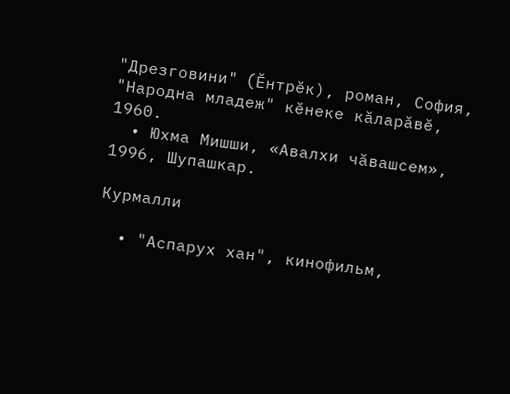"Дрезговини" (Ĕнтрĕк), роман, София, "Народна младеж" кĕнеке кăларăвĕ, 1960.
  • Юхма Мишши, «Авалхи чăвашсем», 1996, Шупашкар.

Курмалли

  • "Аспарух хан", кинофильм,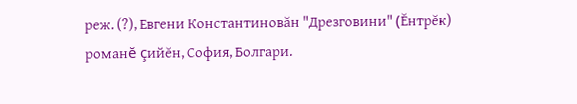реж. (?), Евгени Константиновăн "Дрезговини" (Ĕнтрĕк) романĕ çийĕн, София, Болгари.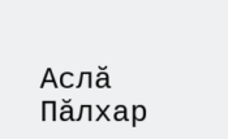Аслă Пăлхар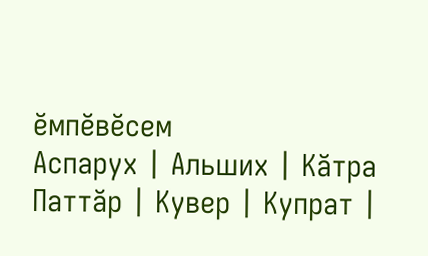ĕмпĕвĕсем
Аспарух | Альших | Кăтра Паттăр | Кувер | Купрат |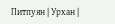Питпуян | Урхан |